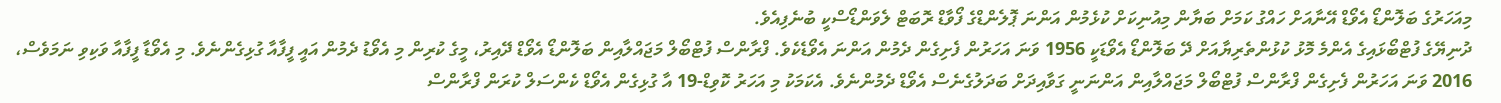މިއަހަރުގެ ބަލޮންޑޯ އެވޯޑް އޭނާއަށް ހައްގު ކަމަށް ބަޔާން މިއުނިކަށް ކުޅެމުން އަންނަ ޕޮލެންޑްގެ ފޯވާޑް ރޮބަޓް ލެވަންޑޯސްކީ ބުނެފިއެވެ.
ދުނިޔޭގެ ފުޓްބޯޅައިގެ އެންމެ މޮޅު ކުޅުންތެރިޔާއަށް ދޭ ބަލޮންޑޯ އެވޯޑަކީ 1956 ވަނަ އަހަރުން ފެށިގެން ދެމުން އަންނަ އެވޯޑެކެވެ. ފްރާންސް ފުޓްބޯލް މަޖައްލާއިން ބަލޮންޑޯ އެވޯޑް ދޭއިރު، މީގެ ކުރިން މި އެވޯޑު ދެމުން އައީ ފީފާއާ ގުޅިގެންނެވެ. މި އެވޯޑާ ފީފާއާ ވަކިވި ނަމަވެސް، 2016 ވަނަ އަހަރުން ފެށިގެން ފްރާންސް ފުޓްބޯލް މަޖައްލާއިން އަންނަނީ ގަވާއިދަށް ބަދަލުގެނެސް އެވޯޑް ދެމުންނެވެ. އެކަމަކު މި އަހަރު ކޮވިޑް-19 އާ ގުޅިގެން އެވޯޑް ކެންސަލް ކުރަން ފްރާންސް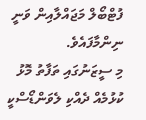ފުޓްބޯލް މަޖައްލާއިން ވަނީ ނިންމާފައެވެ.
މި ސީޒަނުގައި ތަފާތު މޮޅު ކުޅުމެއް ދެއްކި ލެވަންޑޯސްކީ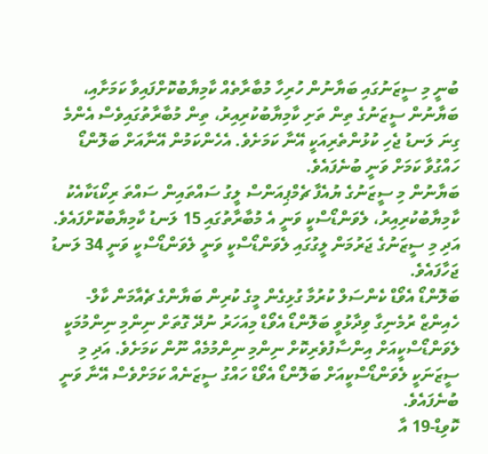ބުނީ މި ސީޒަނުގައި ބަޔާނުން ހުރިހާ މުބާރާތެއް ކާމިޔާބުކޮށްފައިވާ ކަމަށާއި، ބަޔާނުން ސީޒަނުގެ ތިން ތަށި ކާމިޔާބުކުރިއިރު، ތިން މުބާރާތުގައިވެސް އެންމެ ގިނަ ލަނޑު ޖެހި ކުޅުންތެރިއަކީ އޭނާ ކަމަށެވެ. އެހެންކަމުން އޭނާއަށް ބަލޮންޑޯ ހައްގުވާ ކަމަށް ވަނީ ބުނެފައެވެ.
ބަޔާނުން މި ސީޒަނުގެ ޔުއެފާ ޗެމްޕިއަންސް ލީގު ސައްތައިން ސައްތަ ރިކޯޑަކާއެކު ކާމިޔާބުކުރިއިރު، ލެވަންޑޯސްކީ ވަނީ އެ މުބާރާތުގައި 15 ލަނޑު ކާމިޔާބުކޮށްފައެވެ. އަދި މި ސީޒަނުގެ ޖަރުމަން ލީގުގައި ލެވަންޑޯސްކީ ވަނީ ލެވަންޑޯސްކީ ވަނީ 34 ލަނޑު ޖަހާފައެވެ.
ބަލޮންޑޯ އެވޯޑް ކެންސަލް ކުރުމާ ގުޅިގެން މީގެ ކުރިން ބަޔާންގެ ޗެއާމަން ކާލް-ހެއިންޒް ރުމެނިގާ ވިދާޅުވީ ބަލޮންޑޯ އެވޯޑް މިއަހަރު ނުދޭ ގޮތަށް ނިންމި ނިންމުމަކީ ލެވަންޑޯސްކީއަށް އިންސާފުވެރިކޮށް ނިންމި ނިންމުމެއް ނޫން ކަމަށެވެ. އަދި މި ސީޒަނަކީ ލެވަންޑޯސްކީއަށް ބަލޮންޑޯ އެވޯޑް ހައްގު ސީޒަނެއް ކަމަށްވެސް އޭނާ ވަނީ ބުނެފައެވެ.
ކޮވިޑް-19 އާ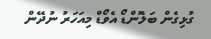ގުޅިގެން ބަލޮންޑޯ އެވޯޑް މިއަހަރު ނުދޭން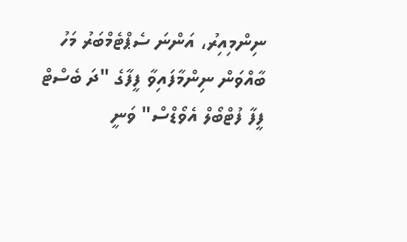ނިންމިއިރު، އަންނަ ސެޕްޓެމްބަރު މަހު ބާއްވަން ނިންމާފައިވާ ފީފާގެ "ދަ ބެސްޓް ފީފާ ފުޓްބޯލް އެވޯޑްސް" ވަނީ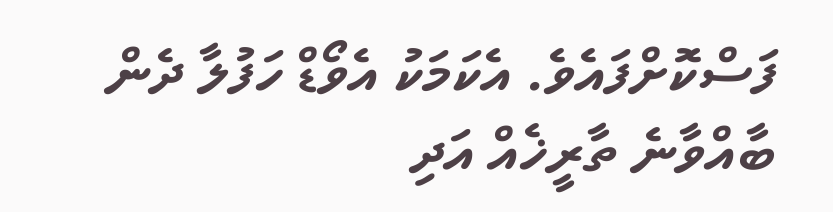ފަސްކޮށްފައެވެ. އެކަމަކު އެވޯޑް ހަފުލާ ދެން ބާއްވާނެ ތާރީޚެއް އަދި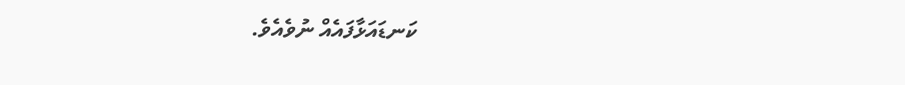ކަނޑައަޅާފައެއް ނުވެއެވެ.